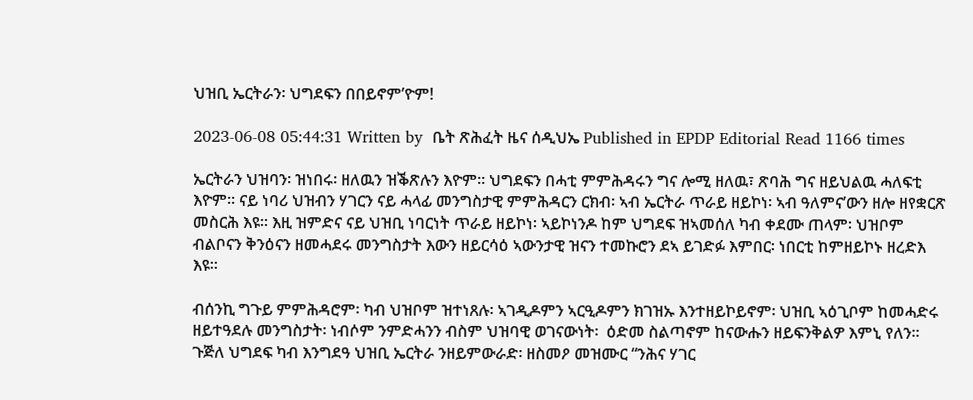ህዝቢ ኤርትራን፡ ህግደፍን በበይኖም’ዮም!

2023-06-08 05:44:31 Written by  ቤት ጽሕፈት ዜና ሰዲህኤ Published in EPDP Editorial Read 1166 times

ኤርትራን ህዝባን፡ ዝነበሩ፡ ዘለዉን ዝቕጽሉን እዮም። ህግደፍን በሓቲ ምምሕዳሩን ግና ሎሚ ዘለዉ፣ ጽባሕ ግና ዘይህልዉ ሓለፍቲ እዮም። ናይ ነባሪ ህዝብን ሃገርን ናይ ሓላፊ መንግስታዊ ምምሕዳርን ርክብ፡ ኣብ ኤርትራ ጥራይ ዘይኮነ፡ ኣብ ዓለምና’ውን ዘሎ ዘየቋርጽ መስርሕ እዩ። እዚ ዝምድና ናይ ህዝቢ ነባርነት ጥራይ ዘይኮነ፡ ኣይኮነንዶ ከም ህግደፍ ዝኣመሰለ ካብ ቀደሙ ጠላም፡ ህዝቦም ብልቦናን ቅንዕናን ዘመሓደሩ መንግስታት እውን ዘይርሳዕ ኣውንታዊ ዝናን ተመኩሮን ደኣ ይገድፉ እምበር፡ ነበርቲ ከምዘይኮኑ ዘረድእ እዩ።

ብሰንኪ ግጉይ ምምሕዳሮም፡ ካብ ህዝቦም ዝተነጸሉ፡ ኣገዲዶምን ኣርዒዶምን ክገዝኡ እንተዘይኮይኖም፡ ህዝቢ ኣዕጊቦም ከመሓድሩ ዘይተዓደሉ መንግስታት፡ ነብሶም ንምድሓንን ብስም ህዝባዊ ወገናውነት፡  ዕድመ ስልጣኖም ከናውሑን ዘይፍንቅልዎ እምኒ የለን። ጉጅለ ህግደፍ ካብ እንግደዓ ህዝቢ ኤርትራ ንዘይምውራድ፡ ዘስመዖ መዝሙር “ንሕና ሃገር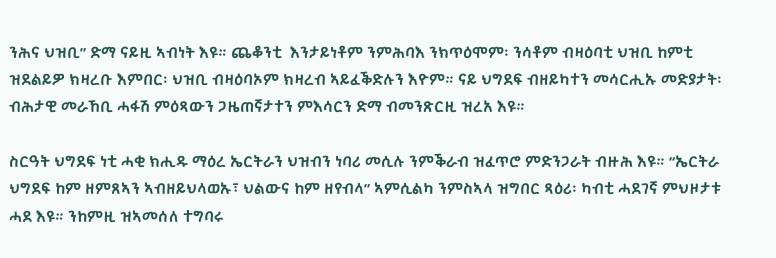ንሕና ህዝቢ” ድማ ናይዚ ኣብነት እዩ። ጨቆንቲ  እንታይነቶም ንምሕባእ ንክጥዕሞም፡ ንሳቶም ብዛዕባቲ ህዝቢ ከምቲ ዝደልይዎ ክዛረቡ እምበር፡ ህዝቢ ብዛዕባኦም ክዛረብ ኣይፈቕድሉን እዮም። ናይ ህግደፍ ብዘይካተን መሳርሒኡ መድያታት፡ ብሕታዊ መራኸቢ ሓፋሽ ምዕጻውን ጋዜጠኛታተን ምእሳርን ድማ ብመንጽርዚ ዝረአ እዩ።

ስርዓት ህግደፍ ነቲ ሓቂ ክሒዱ ማዕረ ኤርትራን ህዝብን ነባሪ መሲሉ ንምቕራብ ዝፈጥሮ ምድንጋራት ብዙሕ እዩ። “ኤርትራ ህግደፍ ከም ዘምጸኣን ኣብዘይህላወኡ፣ ህልውና ከም ዘየብላ” ኣምሲልካ ንምስኣላ ዝግበር ጻዕሪ፡ ካብቲ ሓደገኛ ምህዞታቱ ሓደ እዩ። ንከምዚ ዝኣመሰለ ተግባሩ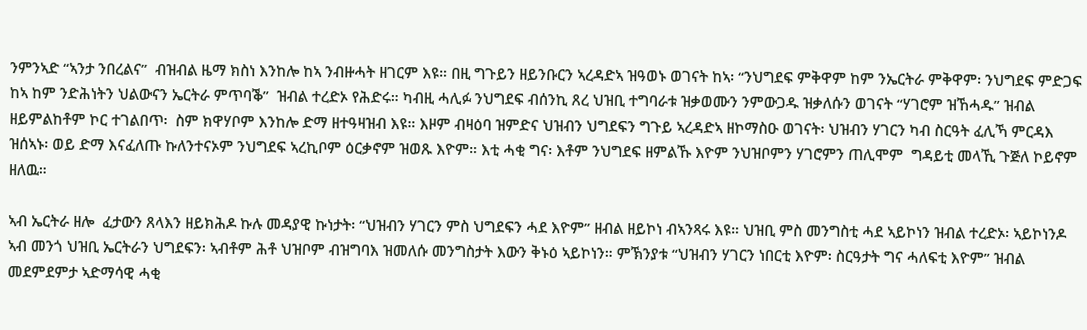ንምንኣድ “ኣንታ ንበረልና”  ብዝብል ዜማ ክስነ እንከሎ ከኣ ንብዙሓት ዘገርም እዩ። በዚ ግጉይን ዘይንቡርን ኣረዳድኣ ዝዓወኑ ወገናት ከኣ፡ “ንህግደፍ ምቅዋም ከም ንኤርትራ ምቅዋም፡ ንህግደፍ ምድጋፍ ከኣ ከም ንድሕነትን ህልውናን ኤርትራ ምጥባቕ”  ዝብል ተረድኦ የሕድሩ። ካብዚ ሓሊፉ ንህግደፍ ብሰንኪ ጸረ ህዝቢ ተግባራቱ ዝቃወሙን ንምውጋዱ ዝቃለሱን ወገናት “ሃገሮም ዝኸሓዱ” ዝብል ዘይምልከቶም ኮር ተገልበጥ፡  ስም ክዋሃቦም እንከሎ ድማ ዘተዓዛዝብ እዩ። እዞም ብዛዕባ ዝምድና ህዝብን ህግደፍን ግጉይ ኣረዳድኣ ዘኮማስዑ ወገናት፡ ህዝብን ሃገርን ካብ ስርዓት ፈሊኻ ምርዳእ ዝሰኣኑ፡ ወይ ድማ እናፈለጡ ኩለንተናኦም ንህግደፍ ኣረኪቦም ዕርቃኖም ዝወጹ እዮም። እቲ ሓቂ ግና፡ እቶም ንህግደፍ ዘምልኹ እዮም ንህዝቦምን ሃገሮምን ጠሊሞም  ግዳይቲ መላኺ ጉጅለ ኮይኖም ዘለዉ።

ኣብ ኤርትራ ዘሎ  ፈታውን ጸላእን ዘይክሕዶ ኩሉ መዳያዊ ኩነታት፡ “ህዝብን ሃገርን ምስ ህግደፍን ሓደ እዮም” ዘብል ዘይኮነ ብኣንጻሩ እዩ። ህዝቢ ምስ መንግስቲ ሓደ ኣይኮነን ዝብል ተረድኦ፡ ኣይኮነንዶ ኣብ መንጎ ህዝቢ ኤርትራን ህግደፍን፡ ኣብቶም ሕቶ ህዝቦም ብዝግባእ ዝመለሱ መንግስታት እውን ቅኑዕ ኣይኮነን። ምኽንያቱ “ህዝብን ሃገርን ነበርቲ እዮም፡ ስርዓታት ግና ሓለፍቲ እዮም” ዝብል መደምደምታ ኣድማሳዊ ሓቂ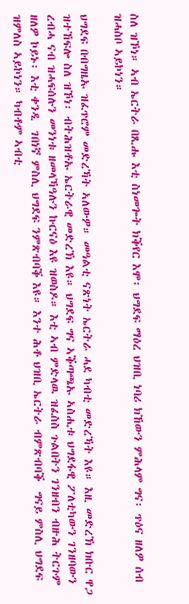ስለ ዝኾነ። ኣብ ኤርትራ በጺሑ እቲ ስነመጐት ክቕየር እሞ፡ ህግደፍ ማዕረ ህዝቢ ነባሪ ክኸውን ምሕላም ግና፡ ጥዕና ዘለዎ ሰብ ዝሓስቦ ኣይኮነን።

ህግደፍ በብግዜኡ ዝፈጥሮም መድረኻት ኣለውዎ። መዓልቲ ናጽነት ኤርትራ ሓደ ካብቲ መድረኻት እዩ። እዚ መድረኽ ክቡር ዋጋ ዝተኸፍሎ ስለ ዝኾነ፡ ብትሕዝቶኡ ኤርትራዊ መድረኽ እዩ። ህግደፍ ግና ኣቕጣጫኡ ኣስሒቱ ህግደፋዊ ፖለቲካውን ገንዘባውን ረብሓ ናብ ዝሓፍሰሉን መንነቱ ዘመላኻዓሉን ኩርናዕ እዩ ዝወስዶ። እቲ ኣብ ምድላዉ ዝፈስስ ጉልበትን ገንዘብን ብዙሕ ትርጉም ዘለዎ ኮይኑ፡ እቲ ቀንዲ  ገበነኛ ምስሊ ህግደፍ ንምጽብባቕ እዩ። እንተ ሕቶ ህዝቢ ኤርትራ ብምጽብባቕ  ግናይ ምስሊ ህግደፍ ዝምለስ ኣይኮነን። ካብቶም ኣብቲ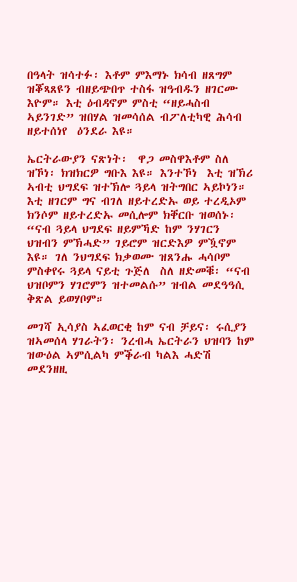በዓላት ዝሳተፉ፡ እቶም ምእማኑ ክሳብ ዘጸግም ዝቖጻጸዩን ብዘይጭበጥ ተስፋ ዝዓብዱን ዘገርሙ እዮም። እቲ ዕብዳኖም ምስቲ “ዘይሓስብ ኣይንገድ” ዝበሃል ዝመሳሰል ብፖለቲካዊ ሕሳብ ዘይተሰነየ  ዕንደራ እዩ።

ኤርትራውያን ናጽነት፡  ዋጋ መስዋእቶም ስለ ዝኾነ፡ ክዝክርዎ ግቡእ እዩ። እንተኾነ  እቲ ዝኽሪ ኣብቲ ህግደፍ ዝተኽሎ ጓይላ ዝትግበር ኣይኮነን። እቲ ዘገርም ግና ብገለ ዘይተረድኡ ወይ ተረዲኦም ክንሶም ዘይተረድኡ መሲሎም ክቐርቡ ዝወሰኑ፡  “ናብ ጓይላ ህግደፍ ዘይምኻድ ከም ንሃገርን ህዝብን ምኽሓድ” ገይሮም ዝርድእዎ ምዃኖም እዩ። ገለ ንህግደፍ ክቃወሙ ዝጸንሑ ሓሳቦም ምስቀየሩ ጓይላ ናይቲ ጉጅለ  ስለ ዘድመቑ፡ “ናብ ህዝቦምን ሃገሮምን ዝተመልሱ” ዝብል መደዓዓሲ ቅጽል ይወሃቦም።

መገሻ ኢሳያስ ኣፈወርቂ ከም ናብ ቻይና፡ ሩሲያን ዝኣመሰላ ሃገራትን፡ ንረብሓ ኤርትራን ህዝባን ከም ዝውዕል ኣምሲልካ ምቕራብ ካልእ ሓድሽ መደንዘዚ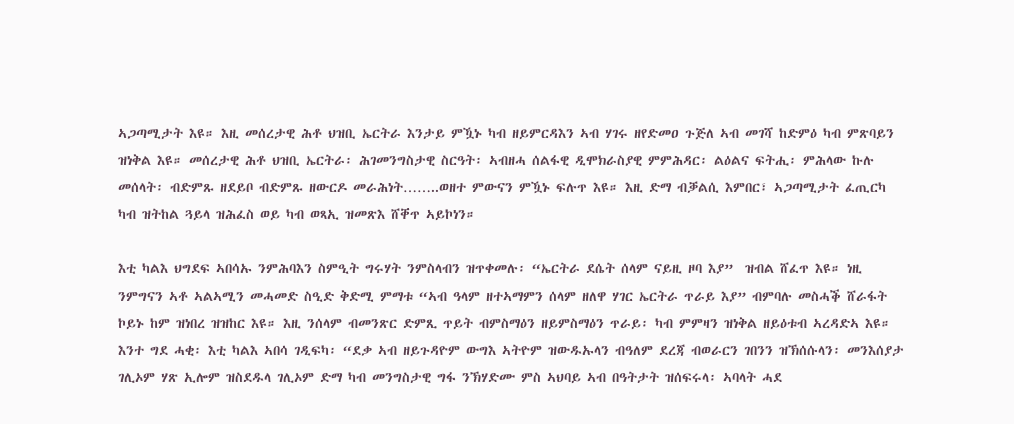ኣጋጣሚታት እዩ። እዚ መሰረታዊ ሕቶ ህዝቢ ኤርትራ እንታይ ምዃኑ ካብ ዘይምርዳእን ኣብ ሃገሩ ዘየድመዐ ጉጅለ ኣብ መገሻ ከድምዕ ካብ ምጽባይን ዝነቅል እዩ። መሰረታዊ ሕቶ ህዝቢ ኤርትራ፡ ሕገመንግስታዊ ስርዓት፡ ኣብዘሓ ሰልፋዊ ዲሞክራስያዊ ምምሕዳር፡ ልዕልና ፍትሒ፡ ምሕላው ኩሉ መሰላት፡ ብድምጹ ዘደይቦ ብድምጹ ዘውርዶ መራሕነት……..ወዘተ ምውናን ምዃኑ ፍሉጥ እዩ። እዚ ድማ ብቓልሲ እምበር፣ ኣጋጣሚታት ፈጢርካ ካብ ዝትከል ጓይላ ዝሕፈስ ወይ ካብ ወጻኢ ዝመጽእ ሸቐጥ ኣይኮነን።

እቲ ካልእ ህግደፍ ኣበሳኡ ንምሕባእን ስምዒት ግሩሃት ንምስላብን ዝጥቀመሉ፡ “ኤርትራ ደሴት ሰላም ናይዚ ዞባ እያ”  ዝብል ሸፈጥ እዩ። ነዚ ንምግናን ኣቶ ኣልኣሚን መሓመድ ስዒድ ቅድሚ ምማቱ “ኣብ ዓላም ዘተኣማምን ሰላም ዘለዋ ሃገር ኤርትራ ጥራይ እያ” ብምባሉ መስሓቕ ሸራፋት ኮይኑ ከም ዝነበረ ዝዝከር እዩ። እዚ ንሰላም ብመንጽር ድምጺ ጥይት ብምስማዕን ዘይምስማዕን ጥራይ፡ ካብ ምምዛን ዝነቅል ዘይዕቱብ ኣረዳድኣ እዩ።  እንተ ግደ ሓቂ፡ እቲ ካልእ ኣበሳ ገዲፍካ፡ “ደቃ ኣብ ዘይጉዳዮም ውግእ ኣትዮም ዝውዱኡላን ብዓለም ደረጃ ብወራርን ገበንን ዝኽሰሱላን፡ መንእሰያታ ገሊኦም ሃጽ ኢሎም ዝስደዱላ ገሊኦም ድማ ካብ መንግስታዊ ግፋ ንኽሃድሙ ምስ ኣህባይ ኣብ በዓትታት ዝሰፍሩላ፡ ኣባላት ሓደ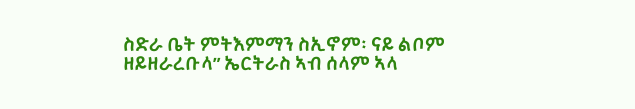ስድራ ቤት ምትእምማን ስኢኖም፡ ናይ ልቦም ዘይዘራረቡላ” ኤርትራስ ኣብ ሰላም ኣላ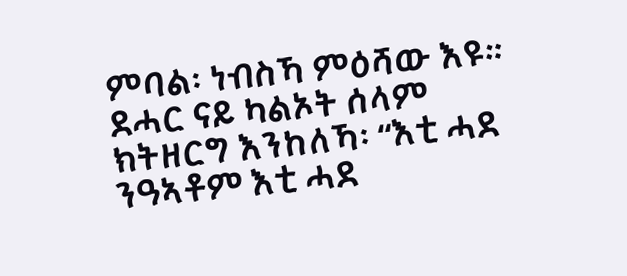ምባል፡ ነብስኻ ምዕሻው እዩ። ደሓር ናይ ካልኦት ሰላም ክትዘርግ እንከለኻ፡ “እቲ ሓደ ንዓኣቶም እቲ ሓደ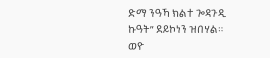ድማ ንዓኻ ክልተ ጐዳጉዲ ኩዓት” ደይኮነን ዝበሃል። ወዮ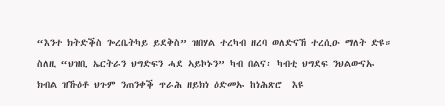“እንተ ክትድቕስ ጐረቤትካይ ይደቅስ” ዝበሃል ተረካብ ዘረባ ወለድናኸ ተረሲዑ ማለት ድዩ።  ስለዚ “ህዝቢ ኤርትራን ህግድፍን ሓደ ኣይኮኑን” ካብ በልና፡ ካብቲ ህግደፍ ንህልውናኡ ክብል ዝኹዕቶ ህጉም ንጠንቀቕ ጥራሕ ዘይክነ ዕድመኡ ከነሕጽሮ  እዩ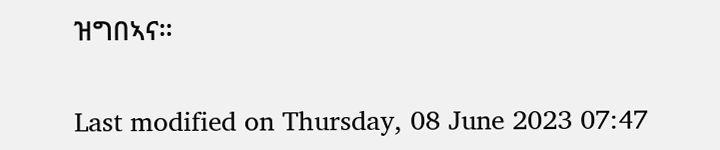ዝግበኣና።

Last modified on Thursday, 08 June 2023 07:47